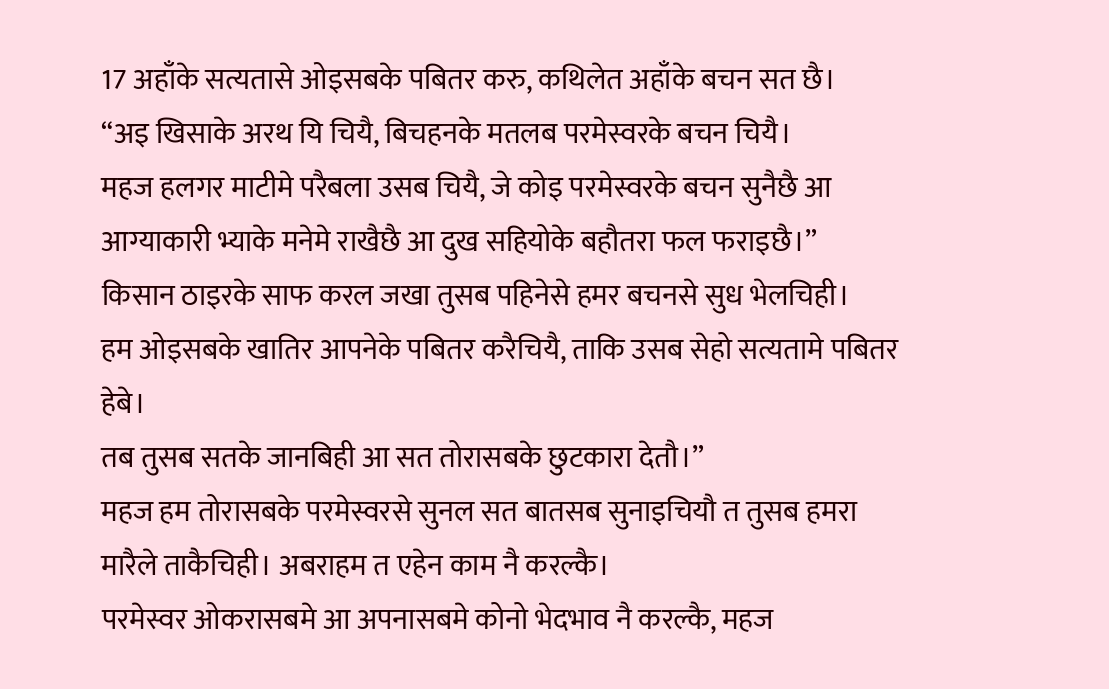17 अहाँके सत्यतासे ओइसबके पबितर करु, कथिलेत अहाँके बचन सत छै।
“अइ खिसाके अरथ यि चियै, बिचहनके मतलब परमेस्वरके बचन चियै।
महज हलगर माटीमे परैबला उसब चियै, जे कोइ परमेस्वरके बचन सुनैछै आ आग्याकारी भ्याके मनेमे राखैछै आ दुख सहियोके बहौतरा फल फराइछै।”
किसान ठाइरके साफ करल जखा तुसब पहिनेसे हमर बचनसे सुध भेलचिही।
हम ओइसबके खातिर आपनेके पबितर करैचियै, ताकि उसब सेहो सत्यतामे पबितर हेबे।
तब तुसब सतके जानबिही आ सत तोरासबके छुटकारा देतौ।”
महज हम तोरासबके परमेस्वरसे सुनल सत बातसब सुनाइचियौ त तुसब हमरा मारैले ताकैचिही। अबराहम त एहेन काम नै करल्कै।
परमेस्वर ओकरासबमे आ अपनासबमे कोनो भेदभाव नै करल्कै, महज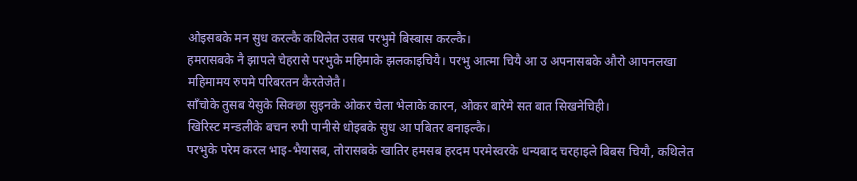ओइसबके मन सुध करल्कै कथिलेत उसब परभुमे बिस्बास करल्कै।
हमरासबके नै झापले चेहरासे परभुके महिमाके झलकाइचियै। परभु आत्मा चियै आ उ अपनासबके औरो आपनलखा महिमामय रुपमे परिबरतन कैरतेजेतै।
साँचोके तुसब येसुके सिक्छा सुइनके ओकर चेला भेलाके कारन, ओकर बारेमे सत बात सिखनेचिही।
खिरिस्ट मन्डलीके बचन रुपी पानीसे धोइबके सुध आ पबितर बनाइल्कै।
परभुके परेम करल भाइ-भैयासब, तोरासबके खातिर हमसब हरदम परमेस्वरके धन्यबाद चरहाइले बिबस चियौ, कथिलेत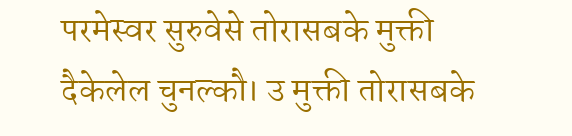परमेस्वर सुरुवेसे तोरासबके मुक्ती दैकेलेल चुनल्कौ। उ मुक्ती तोरासबके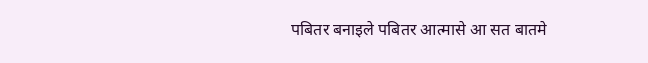पबितर बनाइले पबितर आत्मासे आ सत बातमे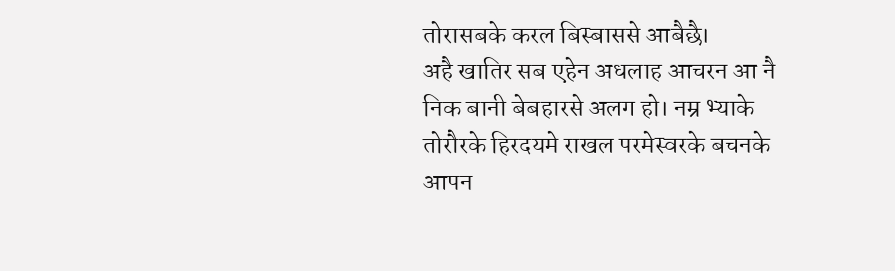तोरासबके करल बिस्बाससे आबैछै।
अहै खातिर सब एहेन अधलाह आचरन आ नै निक बानी बेबहारसे अलग हो। नम्र भ्याके तोरौरके हिरदयमे राखल परमेस्वरके बचनके आपन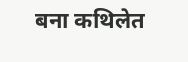बना कथिलेत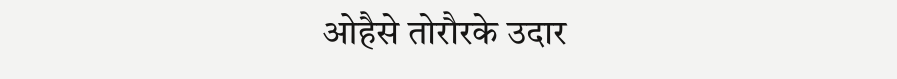ओहैसे तोरौरके उदार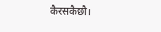कैरसकैछौ।